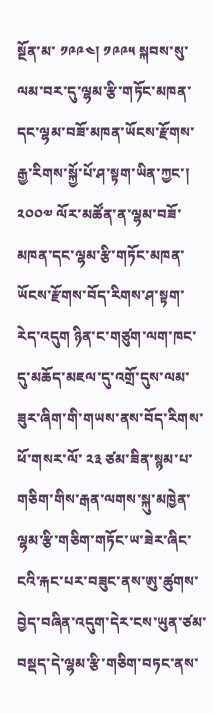སྔོན་མ་ ༡༩༩༤། ༡༩༩༥ སྐབས་སུ་ལམ་བར་དུ་ལྷམ་རྩི་གཏོང་མཁན་དང་ལྷམ་བཟོ་མཁན་ཡོངས་རྫོགས་རྒྱ་རིགས་སྐྱོ་པོ་ཤ་སྟག་ཡིན་ཀྱང་། ༢༠༠༧ ལོར་མཚོན་ན་ལྷམ་བཟོ་མཁན་དང་ལྷམ་རྩི་གཏོང་མཁན་ཡོངས་རྫོགས་བོད་རིགས་ཤ་སྟག་རེད་འདུག ཉིན་ང་གཙུག་ལག་ཁང་དུ་མཆོད་མཇལ་དུ་འགྲོ་དུས་ལམ་ཟུར་ཞིག་གི་གཡས་ནས་བོད་རིགས་ཕོ་གསར་ལོ་ ༢༣ ཙམ་ཟིན་སྙམ་པ་གཅིག་གིས་རྒན་ལགས་སྐུ་མཁྱེན་ལྷམ་རྩི་གཅིག་གཏོང་ཡ་ཟེར་ཞིང་ངའི་རྐང་པར་བཟུང་ནས་ཨུ་ཚུགས་བྱེད་བཞིན་འདུག་དེར་ངས་ཡུན་ཙམ་བསྡད་དེ་ལྷམ་རྩི་གཅིག་བཏང་ནས་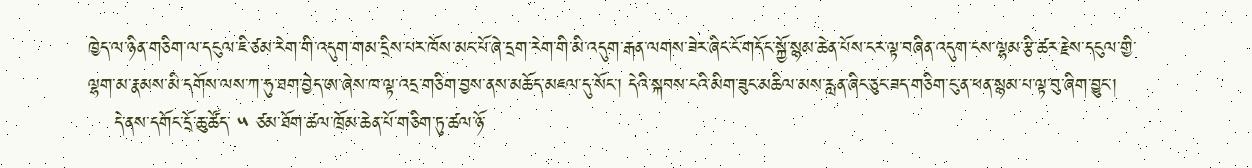ཁྱེད་ལ་ཉིན་གཅིག་ལ་དངུལ་ཇི་ཙམ་རེག་གི་འདུག་གམ་དྲིས་པར་ཁོས་མང་པོ་ཞེ་དྲག་རེག་གི་མི་འདུག་རྒན་ལགས་ཟེར་ཞིང་ངོ་གདོང་སྐྱོ་སྙམ་ཆེན་པོས་ངར་ལྟ་བཞིན་འདུག་ངས་ལྷམ་རྩི་ཚར་རྗེས་དངུལ་གྱི་ལྷག་མ་རྣམས་མི་དགོས་ལས་ཀ་ཧུ་ཐག་བྱེད་ཨ་ཞེས་ཁ་ལྟ་འདྲ་གཅིག་བྱས་ནས་མཆོད་མཇལ་དུ་སོང་། དེའི་སྐབས་ངའི་མིག་ཟུང་མཆིལ་མས་རླན་ཞིང་ཅུང་ཟད་གཅིག་ངུ་ན་ཕན་སྙམ་པ་ལྟ་བུ་ཞིག་བྱུང་།
    དེ་ནས་དགོང་དྲོ་ཆུ་ཚོད་ ༥ ཙམ་ཐོག་ཚལ་ཁྲོམ་ཆེན་པོ་གཅིག་ཏུ་ཚལ་ཉོ་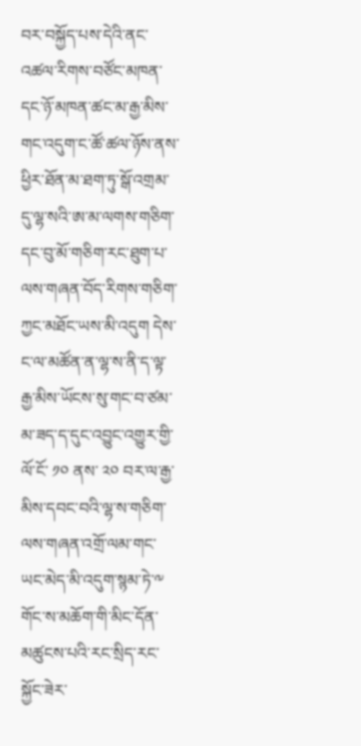བར་བསྐྱོད་པས་དེའི་ནང་འཚལ་རིགས་བཙོང་མཁན་དང་ཉོ་མཁན་ཚང་མ་རྒྱ་མིས་གང་འདུག་ང་ཚོ་ཚལ་ཉོས་ནས་ཕྱིར་ཐོན་མ་ཐག་ཏུ་སྒོ་འགྲམ་དུ་ལྷ་སའི་ཨ་མ་ལགས་གཅིག་དང་བུ་མོ་གཅིག་རང་ཐུག་པ་ལས་གཞན་བོད་རིགས་གཅིག་ཀྱང་མཐོང་ཡས་མི་འདུག དེས་ང་ལ་མཚོན་ན་ལྷ་ས་ནི་ད་ལྟ་རྒྱ་མིས་ཡོངས་སུ་གང་བ་ཙམ་མ་ཟད་ད་དུང་འབྱུང་འགྱུར་གྱི་ལོ་ངོ་ ༡༠ ནས་ ༢༠ བར་ལ་རྒྱ་མིས་དབང་བའི་ལྷ་ས་གཅིག་ལས་གཞན་འགྲོ་ལམ་གང་ཡང་མེད་མི་འདུག་སྙམ་ཏེ་༸ གོང་ས་མཆོག་གི་མིང་དོན་མཚུངས་པའི་རང་སྲིད་རང་སྐྱོང་ཟེར་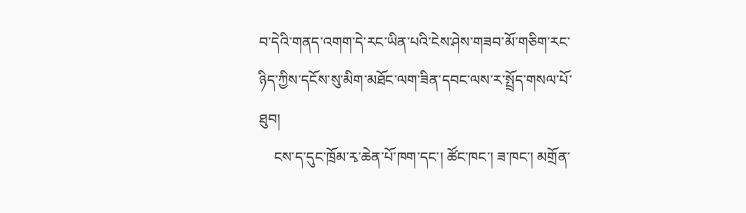བ་དེའི་གནད་འགག་དེ་རང་ཡིན་པའི་ངེས་ཤེས་གཟབ་མོ་གཅིག་རང་ཉིད་ཀྱིས་དངོས་སུ་མིག་མཐོང་ལག་ཟིན་དབང་ལས་ར་སྤྲོད་གསལ་པོ་ཐུབ།
    ངས་ད་དུང་ཁྲོམ་རྭ་ཆེན་པོ་ཁག་དང་། ཚོང་ཁང་། ཟ་ཁང་། མགྲོན་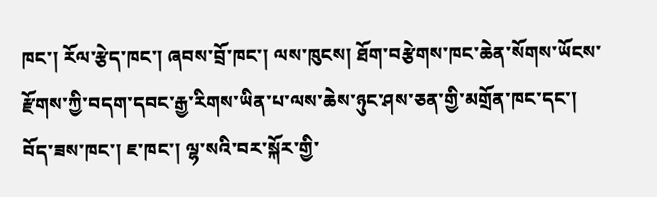ཁང་། རོལ་རྩེད་ཁང་། ཞབས་བྲོ་ཁང་། ལས་ཁུངས། ཐོག་བརྩེགས་ཁང་ཆེན་སོགས་ཡོངས་རྫོགས་ཀྱི་བདག་དབང་རྒྱ་རིགས་ཡིན་པ་ལས་ཆེས་ཉུང་ཤས་ཅན་གྱི་མགྲོན་ཁང་དང་། བོད་ཟས་ཁང་། ཇ་ཁང་། ལྷ་སའི་བར་སྐོར་གྱི་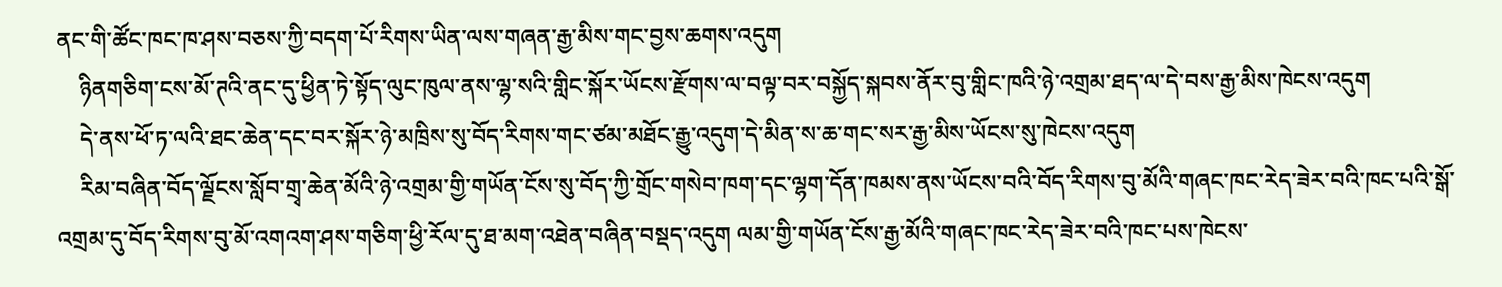ནང་གི་ཚོང་ཁང་ཁ་ཤས་བཅས་ཀྱི་བདག་པོ་རིགས་ཡིན་ལས་གཞན་རྒྱ་མིས་གང་བྱས་ཆགས་འདུག
    ཉིནགཅིག་ངས་མོ་ཊའི་ནང་དུ་ཕྱིན་ཏེ་སྟོད་ལུང་ཁུལ་ནས་ལྷ་སའི་གླིང་སྐོར་ཡོངས་རྫོགས་ལ་བལྟ་བར་བསྐྱོད་སྐབས་ནོར་བུ་གླིང་ཁའི་ཉེ་འགྲམ་ཐད་ལ་དེ་བས་རྒྱ་མིས་ཁེངས་འདུག
    དེ་ནས་ཕོ་ཏ་ལའི་ཐང་ཆེན་དང་བར་སྐོར་ཉེ་མཁྲིས་སུ་བོད་རིགས་གང་ཙམ་མཐོང་རྒྱུ་འདུག་དེ་མིན་ས་ཆ་གང་སར་རྒྱ་མིས་ཡོངས་སུ་ཁེངས་འདུག
    རིམ་བཞིན་བོད་ལྗོངས་སློབ་གྲྭ་ཆེན་མོའི་ཉེ་འགྲམ་གྱི་གཡོན་ངོས་སུ་བོད་ཀྱི་གྲོང་གསེབ་ཁག་དང་ལྷག་དོན་ཁམས་ནས་ཡོངས་བའི་བོད་རིགས་བུ་མོའི་གཞང་ཁང་རེད་ཟེར་བའི་ཁང་པའི་སྒོ་འགྲམ་དུ་བོད་རིགས་བུ་མོ་འགའག་ཤས་གཅིག་ཕྱི་རོལ་དུ་ཐ་མག་འཐེན་བཞིན་བསྡད་འདུག ལམ་གྱི་གཡོན་ངོས་རྒྱ་མོའི་གཞང་ཁང་རེད་ཟེར་བའི་ཁང་པས་ཁེངས་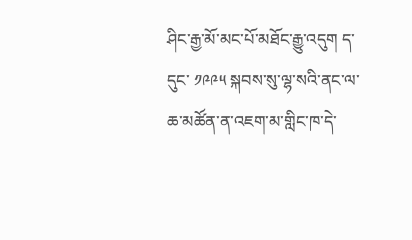ཤིང་རྒྱ་མོ་མང་པོ་མཐོང་རྒྱུ་འདུག ད་དུང་ ༡༩༩༥ སྐབས་སུ་ལྷ་སའི་ནང་ལ་ཆ་མཚོན་ན་འཇག་མ་གླིང་ཁ་དེ་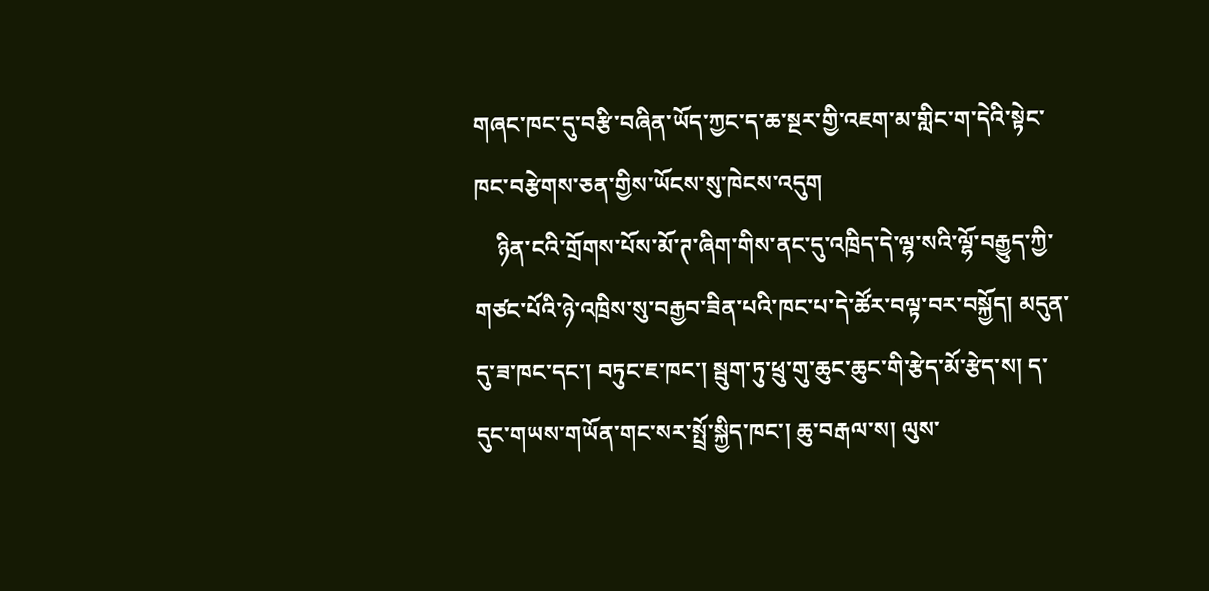གཞང་ཁང་དུ་བརྩི་བཞིན་ཡོད་ཀྱང་ད་ཆ་སྔར་གྱི་འཇག་མ་གླིང་ག་དེའི་སྟེང་ཁང་བརྩེགས་ཅན་གྱིས་ཡོངས་སུ་ཁེངས་འདུག
    ཉིན་ངའི་གྲོགས་པོས་མོ་ཊ་ཞིག་གིས་ནང་དུ་འཁྲིད་དེ་ལྷ་སའི་ལྷོ་བརྒྱུད་ཀྱི་གཙང་པོའི་ཉེ་འཁྲིས་སུ་བརྒྱབ་ཟིན་པའི་ཁང་པ་དེ་ཚོར་བལྟ་བར་བསྐྱོད། མདུན་དུ་ཟ་ཁང་དང་། བཏུང་ཇ་ཁང་། སྦུག་ཏུ་ཕྲུ་གུ་ཆུང་ཆུང་གི་རྩེད་མོ་རྩེད་ས། ད་དུང་གཡས་གཡོན་གང་སར་སྤྲོ་སྐྱིད་ཁང་། ཆུ་བརྒལ་ས། ལུས་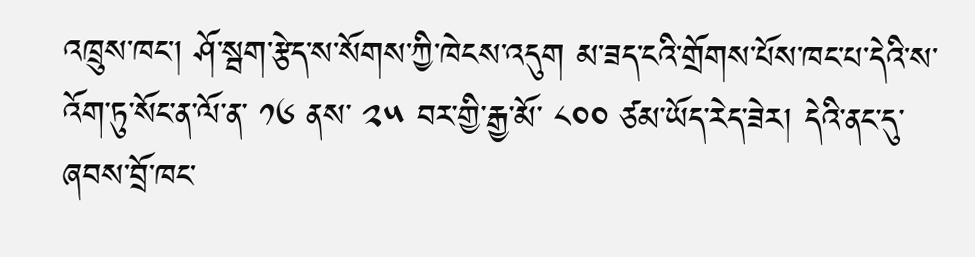འཁྲུས་ཁང་། ཤོ་སྦག་རྩེད་ས་སོགས་ཀྱི་ཁེངས་འདུག མ་ཟད་ངའི་གྲོགས་པོས་ཁང་པ་དེའི་ས་འོག་ཏུ་སོང་ན་ལོ་ན་ ༡༦ ནས་ ༢༥ བར་གྱི་རྒྱ་མོ་ ༨༠༠ ཙམ་ཡོད་རེད་ཟེར། དེའི་ནང་དུ་ཞབས་བྲོ་ཁང་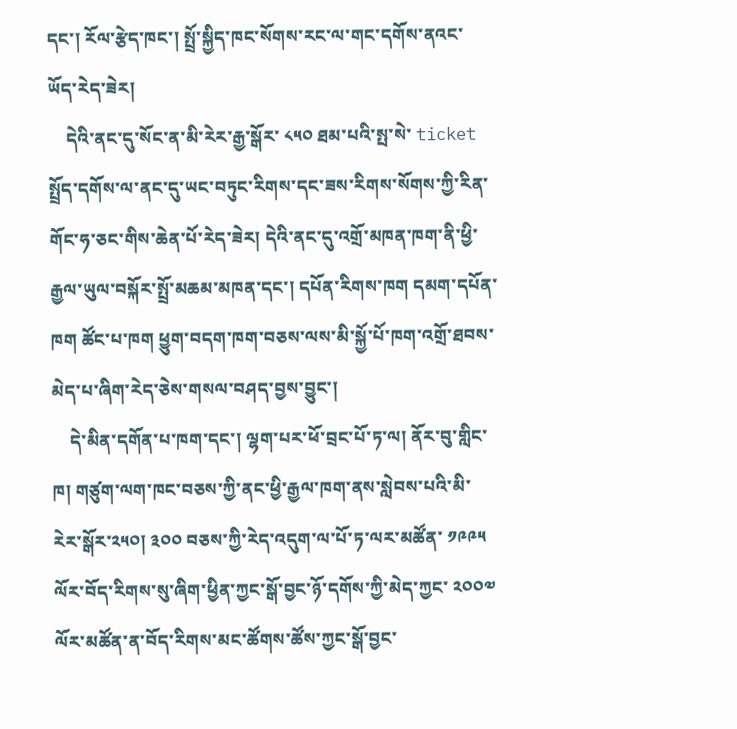དང་། རོལ་རྩེད་ཁང་། སྤྲོ་སྐྱིད་ཁང་སོགས་རང་ལ་གང་དགོས་ནའང་ཡོད་རེད་ཟེར།
    དེའི་ནང་དུ་སོང་ན་མི་རེར་རྒྱ་སྒོར་ ༨༥༠ ཐམ་པའི་སྤ་སེ་ ticket སྤྲོད་དགོས་ལ་ནང་དུ་ཡང་བཏུང་རིགས་དང་ཟས་རིགས་སོགས་ཀྱི་རིན་གོང་ཧ་ཅང་གིས་ཆེན་པོ་རེད་ཟེར། དེའི་ནང་དུ་འགྲོ་མཁན་ཁག་ནི་ཕྱི་རྒྱལ་ཡུལ་བསྐོར་སྤྲོ་མཆམ་མཁན་དང་། དཔོན་རིགས་ཁག དམག་དཔོན་ཁག ཚོང་པ་ཁག ཕྱུག་བདག་ཁག་བཅས་ལས་མི་སྐྱོ་པོ་ཁག་འགྲོ་ཐབས་མེད་པ་ཞིག་རེད་ཅེས་གསལ་བཤད་བྱས་བྱུང་།
    དེ་མིན་དགོན་པ་ཁག་དང་། ལྷག་པར་ཕོ་བྲང་པོ་ཏ་ལ། ནོར་བུ་གླིང་ཁ། གཙུག་ལག་ཁང་བཅས་ཀྱི་ནང་ཕྱི་རྒྱལ་ཁག་ནས་སླེབས་པའི་མི་རེར་སྒོར་༢༥༠། ༣༠༠ བཅས་ཀྱི་རེད་འདུག་ལ་པོ་ཏ་ལར་མཚོན་ ༡༩༩༥ ལོར་བོད་རིགས་སུ་ཞིག་ཕྱིན་ཀྱང་སྒོ་བྱང་ཉོ་དགོས་ཀྱི་མེད་ཀྱང་ ༢༠༠༧ ལོར་མཚོན་ན་བོད་རིགས་མང་ཚོགས་ཚོས་ཀྱང་སྒོ་བྱང་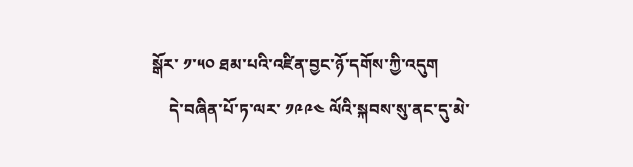སྒོར་ ༡་༥༠ ཐམ་པའི་འཛིན་བྱང་ཉོ་དགོས་ཀྱི་འདུག
    དེ་བཞིན་པོ་ཏ་ལར་ ༡༩༩༤ ལོའི་སྐབས་སུ་ནང་དུ་མེ་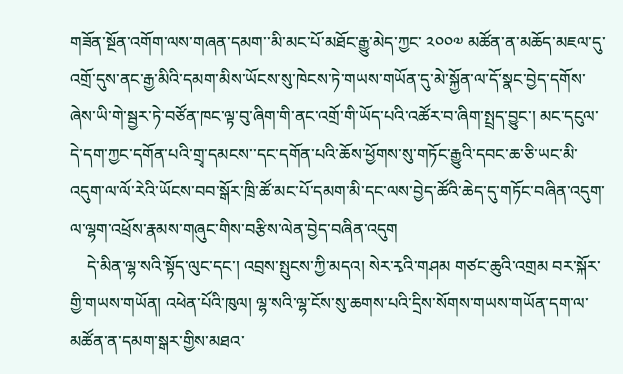གཟོན་སྔོན་འགོག་ལས་གཞན་དམག་་མི་མང་པོ་མཐོང་རྒྱུ་མེད་ཀྱང་ ༢༠༠༧ མཚོན་ན་མཆོད་མཇལ་དུ་འགྲོ་དུས་ནང་རྒྱ་མིའི་དམག་མིས་ཡོངས་སུ་ཁེངས་ཏེ་གཡས་གཡོན་དུ་མེ་སྐྱོན་ལ་དོ་སྣང་བྱེད་དགོས་ཞེས་ཡི་གེ་སྦྱར་ཏེ་བཙོན་ཁང་ལྟ་བུ་ཞིག་གི་ནང་འགྲོ་གི་ཡོད་པའི་འཚོར་བ་ཞིག་སྤྲད་བྱུང་། མང་དངུལ་དེ་དག་ཀྱང་དགོན་པའི་གྲྭ་དམངས་་དང་དགོན་པའི་ཆོས་ཕྱོགས་སུ་གཏོང་རྒྱུའི་དབང་ཆ་ཅི་ཡང་མི་འདུག་ལ་ལོ་རེའི་ཡོངས་བབ་སྒོར་ཁྲི་ཚོ་མང་པོ་དམག་མི་དང་ལས་བྱེད་ཚོའི་ཆེད་དུ་གཏོང་བཞིན་འདུག་ལ་ལྷག་འཕྲོས་རྣམས་གཞུང་གིས་བརྩིས་ལེན་བྱེད་བཞིན་འདུག
    དེ་མིན་ལྷ་སའི་སྟོད་ལུང་དང་། འབྲས་སྤུངས་ཀྱི་མདའ། སེར་རྭའི་གཤམ གཙང་ཆུའི་འགྲམ བར་སྐོར་གྱི་གཡས་གཡོན། འཕེན་པོའི་ཁུལ། ལྷ་སའི་ལྷ་ངོས་སུ་ཆགས་པའི་དྲིས་སོགས་གཡས་གཡོན་དག་ལ་མཚོན་ན་དམག་སྒར་གྱིས་མཐའ་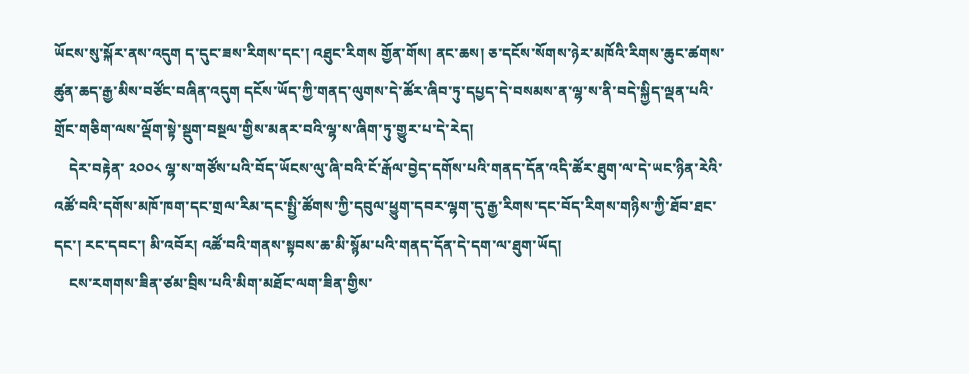ཡོངས་སུ་སྐོར་ནས་འདུག ད་དུང་ཟས་རིགས་དང་། འཐུང་རིགས གྱོན་གོས། ནང་ཆས། ཅ་དངོས་སོགས་ཉེར་མཁོའི་རིགས་ཆུང་ཚགས་ཚུན་ཆད་རྒྱ་མིས་བཙོང་བཞིན་འདུག དངོས་ཡོད་ཀྱི་གནད་ལུགས་དེ་ཚོར་ཞིབ་ཏུ་དཔྱད་དེ་བསམས་ན་ལྷ་ས་ནི་བདེ་སྐྱིད་ལྡན་པའི་གྲོང་གཅིག་ལས་ལྡོག་སྟེ་སྡུག་བསྔལ་གྱིས་མནར་བའི་ལྷ་ས་ཞིག་ཏུ་གྱུར་པ་དེ་རེད།
    དེར་བརྟེན་ ༢༠༠༨ ལྷ་ས་གཙོས་པའི་བོད་ཡོངས་ལུ་ཞི་བའི་ངོ་རྒོལ་བྱེད་དགོས་པའི་གནད་དོན་འདི་ཚོར་ཐུག་ལ་དེ་ཡང་ཉིན་རེའི་འཚོ་བའི་དགོས་མཁོ་ཁག་དང་གྲལ་རིམ་དང་སྤྱི་ཚོགས་ཀྱི་དབུལ་ཕྱུག་དབར་ལྷག་དུ་རྒྱ་རིགས་དང་བོད་རིགས་གཉིས་ཀྱི་ཐོབ་ཐང་དང་། རང་དབང་། མི་འབོར། འཚོ་བའི་གནས་སྟབས་ཆ་མི་སྙོམ་པའི་གནད་དོན་དེ་དག་ལ་ཐུག་ཡོད།
    ངས་རགགས་ཟིན་ཙམ་བྲིས་པའི་མིག་མཐོང་ལག་ཟིན་གྱིས་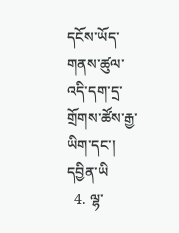དངོས་ཡོད་གནས་ཚུལ་འདི་དག་དྲ་གྲོགས་ཚོས་རྒྱ་ཡིག་དང་། དབྱིན་ཡི
  4. ལྷ་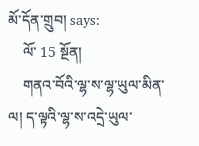མོ་དོན་གྲུབ། says:
    ལོ་ 15 སྔོན།
    གནའ་བོའི་ལྷ་ས་ལྷ་ཡུལ་མིན་ལ། ད་ལྟའི་ལྷ་ས་འདྲེ་ཡུལ་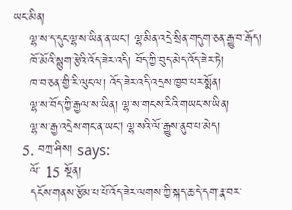ཡང་མིན།
    ལྷ་ས་ད་དུང་ལྷ་ས་ཡིན་ན་ཡང། ལྷ་མིན་འདྲེ་སྲིན་གདུག་ཅན་རྒྱུ་བ་རྒོད།
    ཁོ་མོའི་སྙུག་རྩེའི་འོད་ཟེར་འདི། བོད་ཀྱི་བུད་མེད་འོད་ཟེར་ཏེ།
    ཁ་བ་ཅན་གྱི་རི་ལུང་ལ། འོད་ཟེར་འདི་འདྲས་ཁྱབ་པར་སྨོན།
    ལྷ་ས་བོད་ཀྱི་རྒྱལ་ས་ཡིན། ལྷ་ས་གངས་རིའི་གཡང་ས་ཡིན།
    ལྷ་ས་རྒྱ་འདྲེས་གང་ན་ཡང། ལྷ་སའི་ལོ་རྒྱུས་ནུབ་པ་མེད།
  5. བཀྲ་ཤིས། says:
    ལོ་ 15 སྔོན།
    དངོས་གནས་རྩོམ་པ་པོ་འོད་ཟེར་ལགས་ཀྱི་སྐད་ཆ་དེ་དག་རྣ་བར་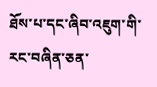ཐོས་པ་དང་ཞིབ་འཇུག་གི་རང་བཞིན་ཅན་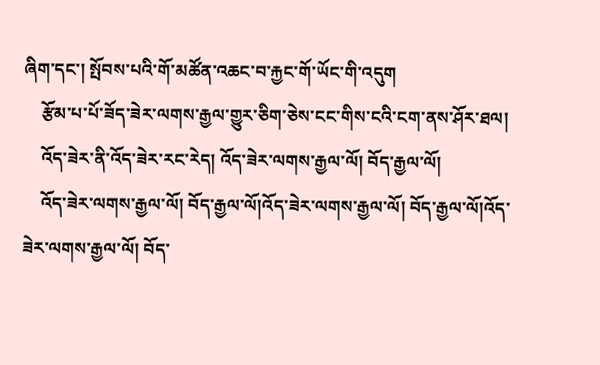ཞིག་དང་། སྤོབས་པའི་གོ་མཚོན་འཆང་བ་རྐྱང་གོ་ཡོང་གི་འདུག
    རྩོམ་པ་པོ་ཟོད་ཟེར་ལགས་རྒྱལ་གྱུར་ཅིག་ཅེས་ངང་གིས་ངའི་ངག་ནས་ཤོར་ཐལ།
    འོད་ཟེར་ནི་འོད་ཟེར་རང་རེད། འོད་ཟེར་ལགས་རྒྱལ་ལོ། བོད་རྒྱལ་ལོ།
    འོད་ཟེར་ལགས་རྒྱལ་ལོ། བོད་རྒྱལ་ལོ།འོད་ཟེར་ལགས་རྒྱལ་ལོ། བོད་རྒྱལ་ལོ།འོད་ཟེར་ལགས་རྒྱལ་ལོ། བོད་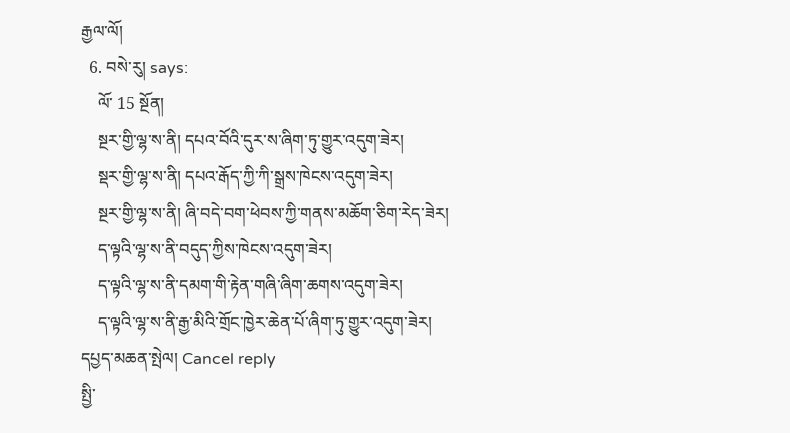རྒྱལ་ལོ།
  6. བསེ་རུ། says:
    ལོ་ 15 སྔོན།
    སྔར་གྱི་ལྷ་ས་ནི། དཔའ་བོའི་དུར་ས་ཞིག་ཏུ་གྱུར་འདུག་ཟེར།
    སྡར་གྱི་ལྷ་ས་ནི། དཔའ་རྒོད་ཀྱི་ཀི་སྒྲས་ཁེངས་འདུག་ཟེར།
    སྔར་གྱི་ལྷ་ས་ནི། ཞི་བདེ་བག་ཕེབས་ཀྱི་གནས་མཆོག་ཅིག་རེད་ཟེར།
    ད་ལྟའི་ལྷ་ས་ནི་བདུད་ཀྱིས་ཁེངས་འདུག་ཟེར།
    ད་ལྟའི་ལྷ་ས་ནི་དམག་གི་རྟེན་གཞི་ཞིག་ཆགས་འདུག་ཟེར།
    ད་ལྟའི་ལྷ་ས་ནི་རྒྱ་མིའི་གྲོང་ཁྱེར་ཆེན་པོ་ཞིག་ཏུ་གྱུར་འདུག་ཟེར།
དཔྱད་མཆན་སྤེལ། Cancel reply
སྤྱི་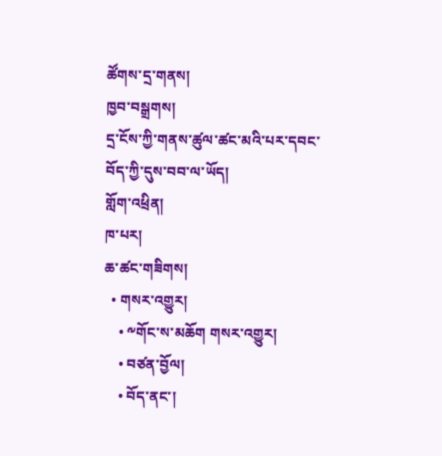ཚོགས་དྲ་གནས།
ཁྱབ་བསྒྲགས།
དྲ་ངོས་ཀྱི་གནས་ཚུལ་ཚང་མའི་པར་དབང་བོད་ཀྱི་དུས་བབ་ལ་ཡོད།
གློག་འཕྲིན།
ཁ་པར།
ཆ་ཚང་གཟིགས།
  • གསར་འགྱུར།
    • ༸གོང་ས་མཆོག གསར་འགྱུར།
    • བཙན་བྱོལ།
    • བོད་ནང་།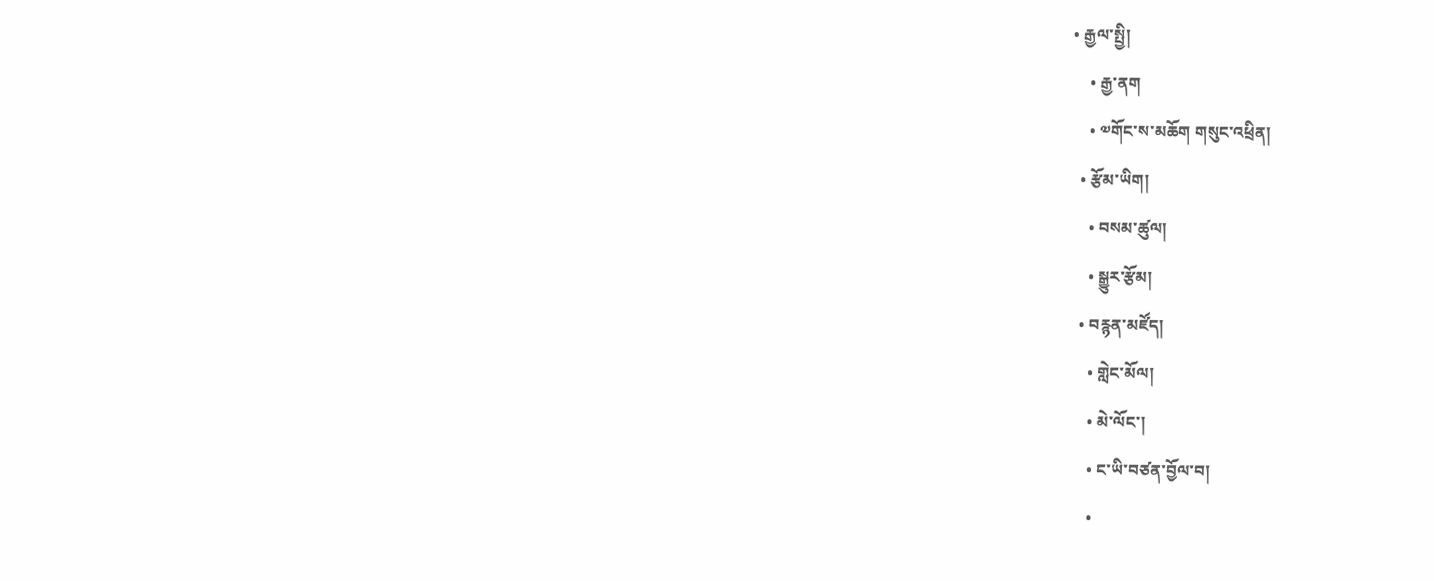• རྒྱལ་སྤྱི།
    • རྒྱ་ནག
    • ༧གོང་ས་མཆོག གསུང་འཕྲིན།
  • རྩོམ་ཡིག།
    • བསམ་ཚུལ།
    • སྒྱུར་རྩོམ།
  • བརྙན་མཛོད།
    • གླེང་མོལ།
    • མེ་ལོང་།
    • ང་ཡི་བཙན་བྱོལ་བ།
    •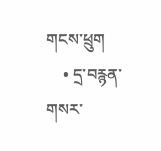གངས་ཕྲུག
    • དྲ་བརྙན་གསར་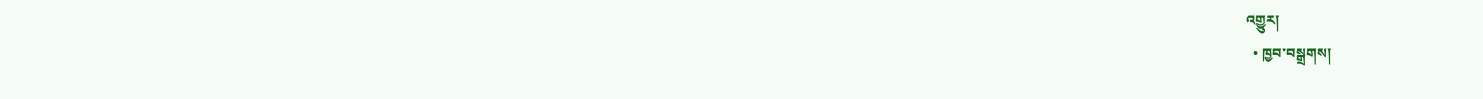འགྱུར།
  • ཁྱབ་བསྒྲགས།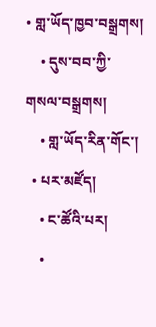• གླ་ཡོད་ཁྱབ་བསྒྲགས།
    • དུས་བབ་ཀྱི་གསལ་བསྒྲགས།
    • གླ་ཡོད་རིན་གོང་།
  • པར་མཛོད།
    • ང་ཚོའི་པར།
    •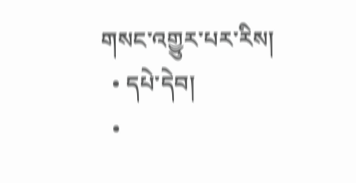གསང་འགྱུར་པར་རིས།
  • དཔེ་དེབ།
  •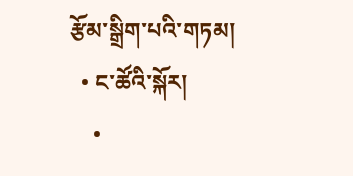རྩོམ་སྒྲིག་པའི་གཏམ།
  • ང་ཚོའི་སྐོར།
    •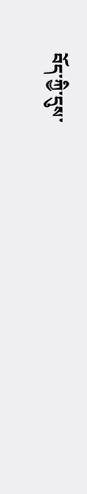བོད་ཀྱི་དུས་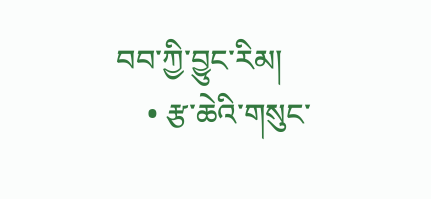བབ་ཀྱི་བྱུང་རིམ།
    • རྩ་ཆེའི་གསུང་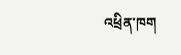འཕྲིན་ཁག